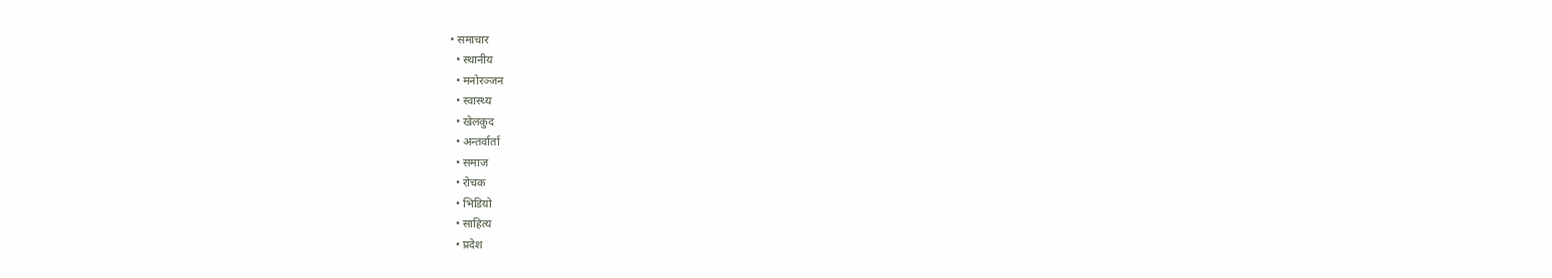• समाचार
  • स्थानीय
  • मनोरञ्जन
  • स्वास्थ्य
  • खेलकुद
  • अन्तर्वार्ता
  • समाज
  • रोचक
  • भिडियो
  • साहित्य
  • प्रदेश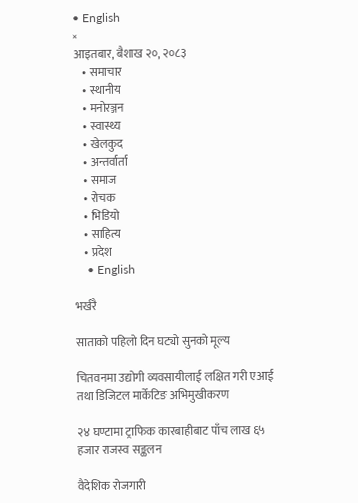• English
×
आइतबार, बैशाख २०, २०८३
    • समाचार
    • स्थानीय
    • मनोरञ्जन
    • स्वास्थ्य
    • खेलकुद
    • अन्तर्वार्ता
    • समाज
    • रोचक
    • भिडियो
    • साहित्य
    • प्रदेश
    • English

भर्खरै

साताको पहिलो दिन घट्यो सुनको मूल्य

चितवनमा उद्योगी व्यवसायीलाई लक्षित गरी एआई तथा डिजिटल मार्केटिङ अभिमुखीकरण

२४ घण्टामा ट्राफिक कारबाहीबाट पाँच लाख ६५ हजार राजस्व सङ्कलन

वैदेशिक रोजगारी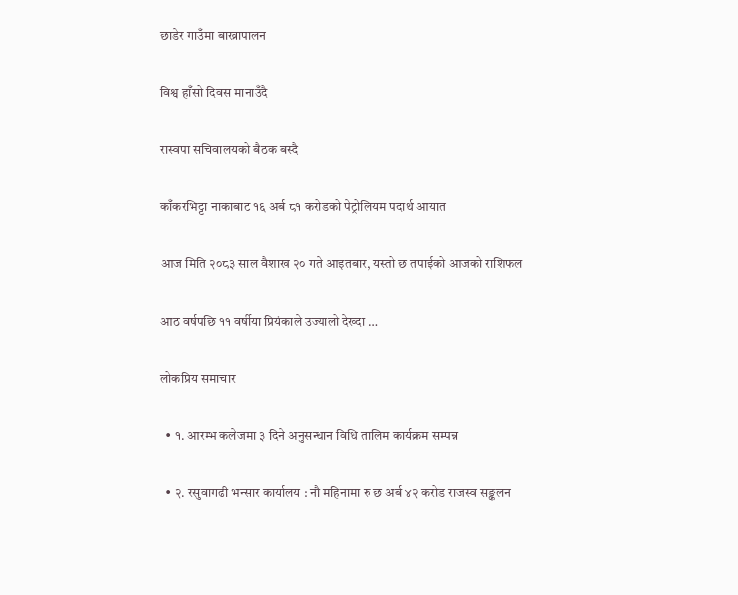छाडेर गाउँमा बाख्रापालन

विश्व हाँसो दिवस मानाउँदै

रास्वपा सचिवालयको बैठक बस्दै

काँकरभिट्टा नाकाबाट १६ अर्ब ८१ करोडको पेट्रोलियम पदार्थ आयात

आज मिति २०८३ साल वैशाख २० गते आइतबार, यस्तो छ तपाईको आजको राशिफल

आठ वर्षपछि ११ वर्षीया प्रियंकाले उज्यालो देख्दा …

लोकप्रिय समाचार

  • १. आरम्भ कलेजमा ३ दिने अनुसन्धान विधि तालिम कार्यक्रम सम्पन्न

  • २. रसुवागढी भन्सार कार्यालय : नौ महिनामा रु छ अर्ब ४२ करोड राजस्व सङ्कलन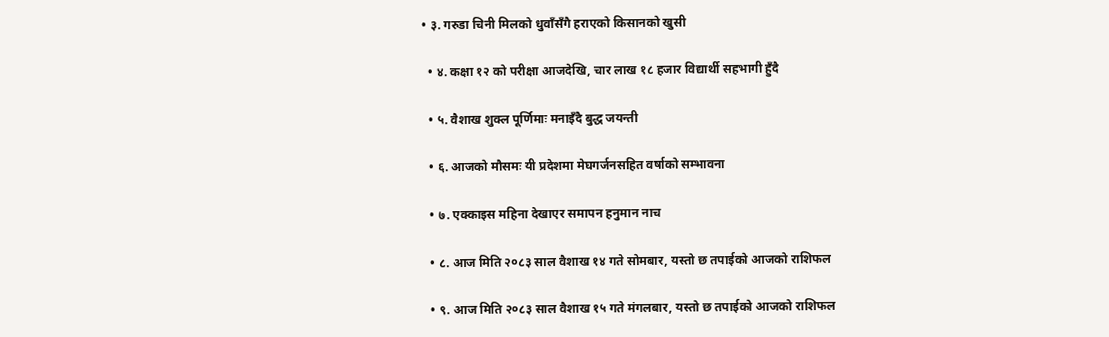• ३. गरुडा चिनी मिलको धुवाँसँगै हराएको किसानको खुसी

  • ४. कक्षा १२ को परीक्षा आजदेखि, चार लाख १८ हजार विद्यार्थी सहभागी हुँदै

  • ५. वैशाख शुक्ल पूर्णिमाः मनाइँदै बुद्ध जयन्ती

  • ६. आजको मौसमः यी प्रदेशमा मेघगर्जनसहित वर्षाको सम्भावना

  • ७. एक्काइस महिना देखाएर समापन हनुमान नाच

  • ८. आज मिति २०८३ साल वैशाख १४ गते सोमबार, यस्तो छ तपाईको आजको राशिफल

  • ९. आज मिति २०८३ साल वैशाख १५ गते मंगलबार, यस्तो छ तपाईको आजको राशिफल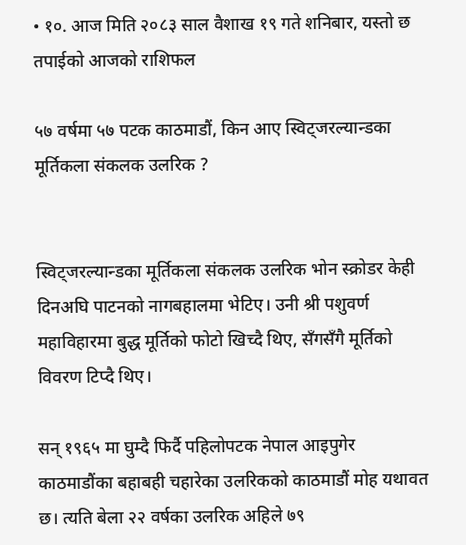• १०. आज मिति २०८३ साल वैशाख १९ गते शनिबार, यस्तो छ तपाईको आजको राशिफल

५७ वर्षमा ५७ पटक काठमाडौं, किन आए स्विट्जरल्यान्डका मूर्तिकला संकलक उलरिक ?


स्विट्जरल्यान्डका मूर्तिकला संकलक उलरिक भोन स्क्रोडर केही दिनअघि पाटनको नागबहालमा भेटिए। उनी श्री पशुवर्ण महाविहारमा बुद्ध मूर्तिको फोटो खिच्दै थिए, सँगसँगै मूर्तिको विवरण टिप्दै थिए।

सन् १९६५ मा घुम्दै फिर्दै पहिलोपटक नेपाल आइपुगेर काठमाडौंका बहाबही चहारेका उलरिकको काठमाडौं मोह यथावत छ। त्यति बेला २२ वर्षका उलरिक अहिले ७९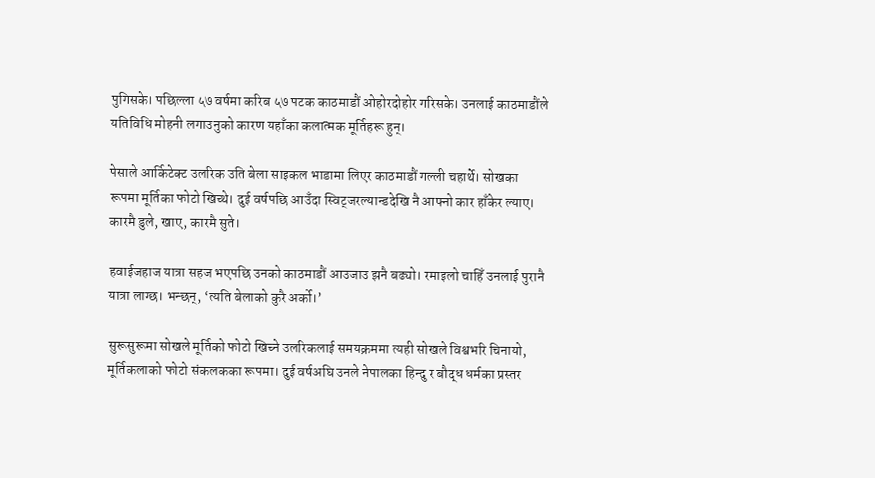पुगिसके। पछिल्ला ५७ वर्षमा करिब ५७ पटक काठमाडौं ओहोरदोहोर गरिसके। उनलाई काठमाडौंले यतिविधि मोहनी लगाउनुको कारण यहाँका कलात्मक मूर्तिहरू हुन्।

पेसाले आर्किटेक्ट उलरिक उति बेला साइकल भाडामा लिएर काठमाडौं गल्ली चहार्थे। सोखका रूपमा मूर्तिका फोटो खिच्थे। दुई वर्षपछि आउँदा स्विट्जरल्यान्डदेखि नै आफ्नो कार हाँकेर ल्याए। कारमै डुले, खाए, कारमै सुते।

हवाईजहाज यात्रा सहज भएपछि उनको काठमाडौं आउजाउ झनै बढ्यो। रमाइलो चाहिँ उनलाई पुरानै यात्रा लाग्छ। भन्छन्, ‘त्यति बेलाको कुरै अर्को।’

सुरूसुरूमा सोखले मूर्तिको फोटो खिच्ने उलरिकलाई समयक्रममा त्यही सोखले विश्वभरि चिनायो, मूर्तिकलाको फोटो संकलकका रूपमा। दुई वर्षअघि उनले नेपालका हिन्दु र बौद्ध धर्मका प्रस्तर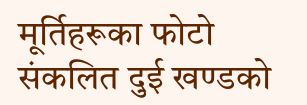मूर्तिहरूका फोटो संकलित दुई खण्डको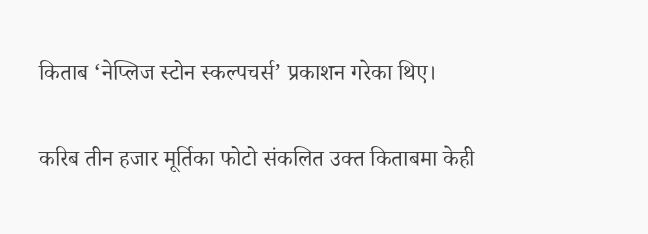किताब ‘नेप्लिज स्टोन स्कल्पचर्स’ प्रकाशन गरेका थिए।

करिब तीन हजार मूर्तिका फोटो संकलित उक्त किताबमा केही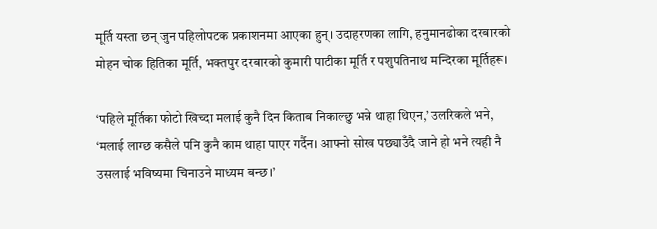मूर्ति यस्ता छन् जुन पहिलोपटक प्रकाशनमा आएका हुन्। उदाहरणका लागि, हनुमानढोका दरबारको मोहन चोक हितिका मूर्ति, भक्तपुर दरबारको कुमारी पाटीका मूर्ति र पशुपतिनाथ मन्दिरका मूर्तिहरू।

‘पहिले मूर्तिका फोटो खिच्दा मलाई कुनै दिन किताब निकाल्छु भन्ने थाहा थिएन,’ उलरिकले भने, ‘मलाई लाग्छ कसैले पनि कुनै काम थाहा पाएर गर्दैन। आफ्नो सोख पछ्याउँदै जाने हो भने त्यही नै उसलाई भविष्यमा चिनाउने माध्यम बन्छ।’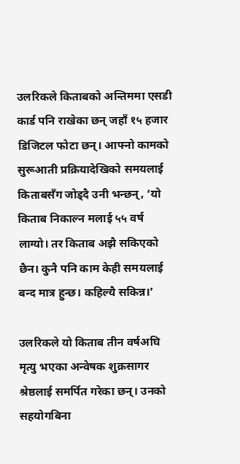उलरिकले किताबको अन्तिममा एसडी कार्ड पनि राखेका छन् जहाँ १५ हजार डिजिटल फोटा छन्। आफ्नो कामको सुरूआती प्रक्रियादेखिको समयलाई किताबसँग जोड्दै उनी भन्छन्, ‘यो किताब निकाल्न मलाई ५५ वर्ष लाग्यो। तर किताब अझै सकिएको छैन। कुनै पनि काम केही समयलाई बन्द मात्र हुन्छ। कहिल्यै सकिन्न।’

उलरिकले यो किताब तीन वर्षअघि मृत्यु भएका अन्वेषक शुक्रसागर श्रेष्ठलाई समर्पित गरेका छन्। उनको सहयोगबिना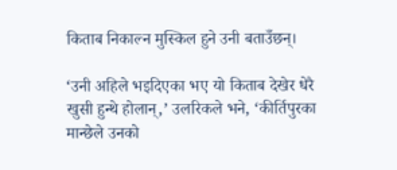किताब निकाल्न मुस्किल हुने उनी बताउँछन्।

‘उनी अहिले भइदिएका भए यो किताब देखेर धेरै खुसी हुन्थे होलान्,’ उलरिकले भने, ‘कीर्तिपुरका मान्छेले उनको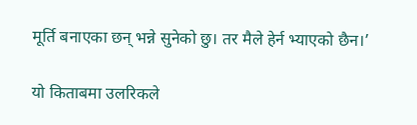मूर्ति बनाएका छन् भन्ने सुनेको छु। तर मैले हेर्न भ्याएको छैन।’

यो किताबमा उलरिकले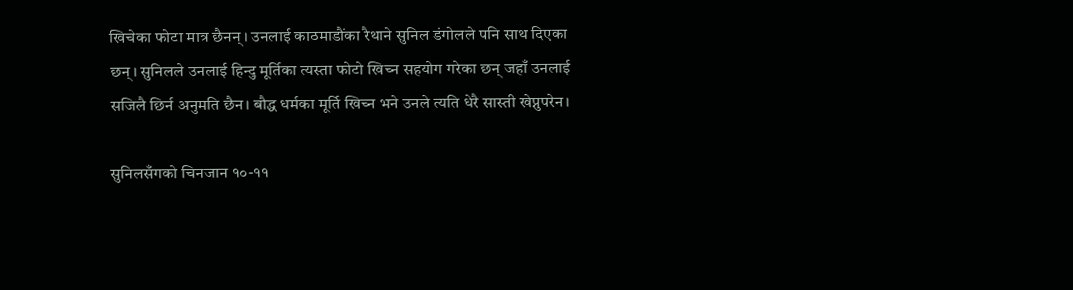खिचेका फोटा मात्र छैनन्। उनलाई काठमाडौंका रैथाने सुनिल डंगोलले पनि साथ दिएका छन्। सुनिलले उनलाई हिन्दु मूर्तिका त्यस्ता फोटो खिच्न सहयोग गरेका छन् जहाँ उनलाई सजिलै छिर्न अनुमति छैन। बौद्ध धर्मका मूर्ति खिच्न भने उनले त्यति धेरै सास्ती खेप्नुपरेन।

सुनिलसँगको चिनजान १०-११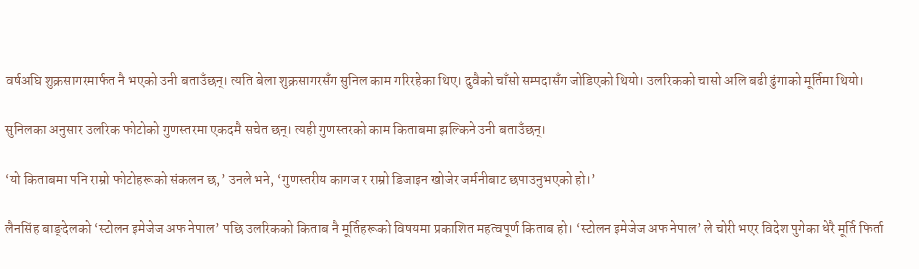वर्षअघि शुक्रसागरमार्फत नै भएको उनी बताउँछन्। त्यति बेला शुक्रसागरसँग सुनिल काम गरिरहेका थिए। दुवैको चाँसो सम्पदासँग जोडिएको थियो। उलरिकको चासो अलि बढी ढुंगाको मूर्तिमा थियो।

सुनिलका अनुसार उलरिक फोटोको गुणस्तरमा एकदमै सचेत छन्। त्यही गुणस्तरको काम किताबमा झल्किने उनी बताउँछन्।

‘यो किताबमा पनि राम्रो फोटोहरूको संकलन छ,’ उनले भने, ‘गुणस्तरीय कागज र राम्रो डिजाइन खोजेर जर्मनीबाट छपाउनुभएको हो।’

लैनसिंह बाङ्देलको ‘स्टोलन इमेजेज अफ नेपाल’ पछि उलरिकको किताब नै मूर्तिहरूको विषयमा प्रकाशित महत्वपूर्ण किताब हो। ‘स्टोलन इमेजेज अफ नेपाल’ ले चोरी भएर विदेश पुगेका धेरै मूर्ति फिर्ता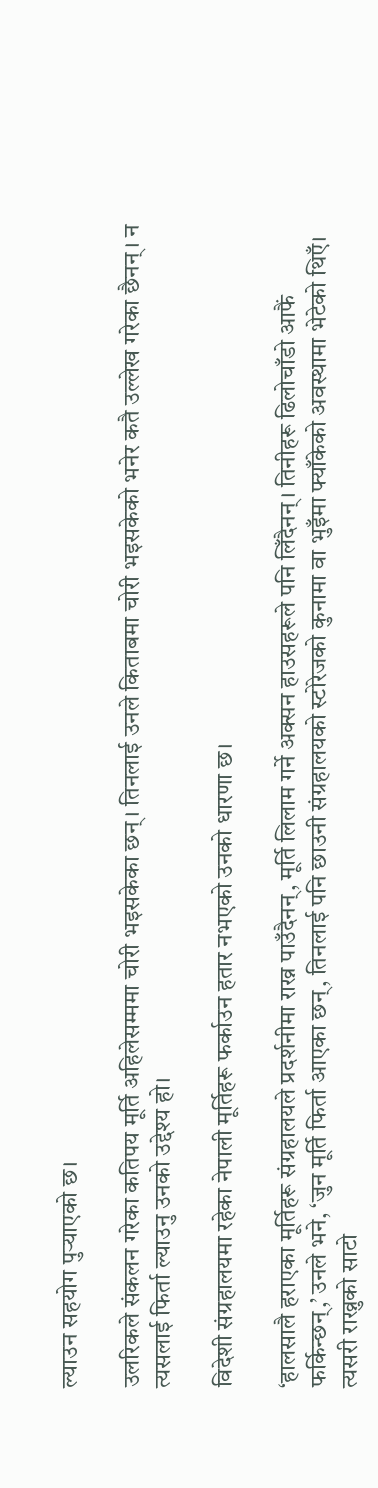ल्याउन सहयोग पुर्‍याएको छ।

उलरिकले संकलन गरेका कतिपय मूर्ति अहिलेसम्ममा चोरी भइसकेका छन्। तिनलाई उनले किताबमा चोरी भइसकेको भनेर कतै उल्लेख गरेका छैनन्। न त्यसलाई फिर्ता ल्याउनु उनको उद्देश्य हो।

विदेशी संग्रहालयमा रहेका नेपाली मूर्तिहरू फर्काउन हतार नभएको उनको धारणा छ।

‘हालसालै हराएका मूर्तिहरू संग्रहालयले प्रदर्शनीमा राख्न पाउँदैनन्, मूर्ति लिलाम गर्ने अक्सन हाउसहरूले पनि लिँदैनन्। तिनीहरू ढिलोचाँडो आफैं फर्किन्छन्,’ उनले भने, ‘जुन मूर्ति फिर्ता आएका छन्, तिनलाई पनि छाउनी संग्रहालयको स्टोरेजको कुनामा वा भुइँमा फ्याँकेको अवस्थामा भेटेको थिएँ। त्यसरी राख्नुको साटो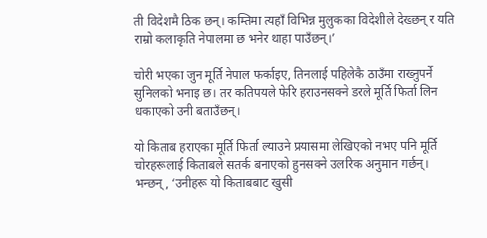ती विदेशमै ठिक छन्। कम्तिमा त्यहाँ विभिन्न मुलुकका विदेशीले देख्छन् र यति राम्रो कलाकृति नेपालमा छ भनेर थाहा पाउँछन्।’

चोरी भएका जुन मूर्ति नेपाल फर्काइए, तिनलाई पहिलेकै ठाउँमा राख्नुपर्ने सुनिलको भनाइ छ। तर कतिपयले फेरि हराउनसक्ने डरले मूर्ति फिर्ता लिन धकाएको उनी बताउँछन्।

यो किताब हराएका मूर्ति फिर्ता ल्याउने प्रयासमा लेखिएको नभए पनि मूर्ति चोरहरूलाई किताबले सतर्क बनाएको हुनसक्ने उलरिक अनुमान गर्छन्। भन्छन्, ‘उनीहरू यो किताबबाट खुसी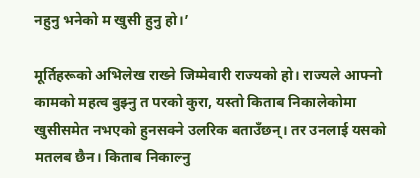नहुनु भनेको म खुसी हुनु हो।’

मूर्तिहरूको अभिलेख राख्ने जिम्मेवारी राज्यको हो। राज्यले आफ्नो कामको महत्व बुझ्नु त परको कुरा, यस्तो किताब निकालेकोमा खुसीसमेत नभएको हुनसक्ने उलरिक बताउँछन्। तर उनलाई यसको मतलब छैन। किताब निकाल्नु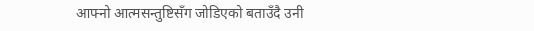आफ्नो आत्मसन्तुष्टिसँग जोडिएको बताउँदै उनी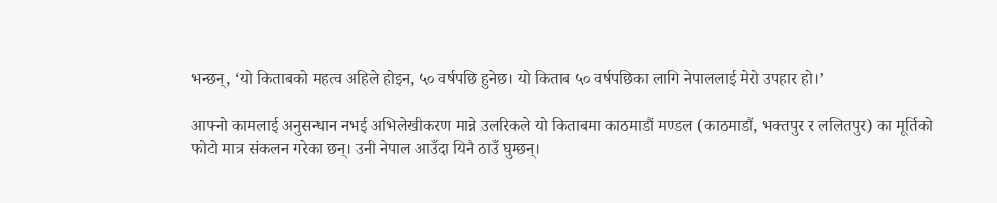भन्छन्, ‘यो किताबको महत्व अहिले होइन, ५० वर्षपछि हुनेछ। यो किताब ५० वर्षपछिका लागि नेपाललाई मेरो उपहार हो।’

आफ्नो कामलाई अनुसन्धान नभई अभिलेखीकरण मान्ने उलरिकले यो किताबमा काठमाडौं मण्डल (काठमाडौं, भक्तपुर र ललितपुर) का मूर्तिको फोटो मात्र संकलन गरेका छन्। उनी नेपाल आउँदा यिनै ठाउँ घुम्छन्।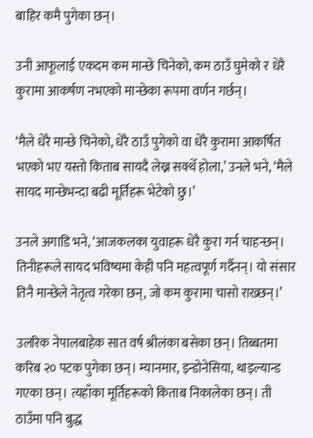बाहिर कमै पुगेका छन्।

उनी आफूलाई एकदम कम मान्छे चिनेको, कम ठाउँ घुमेको र धेरै कुरामा आकर्षण नभएको मान्छेका रूपमा वर्णन गर्छन्।

‘मैले धेरै मान्छे चिनेको, धेरै ठाउँ पुगेको वा धेरै कुरामा आकर्षित भएको भए यस्तो किताब सायदै लेख्न सक्थेँ होला,’ उनले भने, ‘मैले सायद मान्छेभन्दा बढी मूर्तिहरू भेटेको छु।’

उनले अगाडि भने, ‘आजकलका युवाहरू धेरै कुरा गर्न चाहन्छन्। तिनीहरूले सायद भविष्यमा केही पनि महत्वपूर्ण गर्दैनन्। यो संसार तिनै मान्छेले नेतृत्व गरेका छन्, जो कम कुरामा चासो राख्छन्।’

उलरिक नेपालबाहेक सात वर्ष श्रीलंका बसेका छन्। तिब्बतमा करिब २० पटक पुगेका छन्। म्यानमार, इन्डोनेसिया, थाइल्यान्ड गएका छन्। त्यहाँका मूर्तिहरूको किताब निकालेका छन्। ती ठाउँमा पनि बुद्ध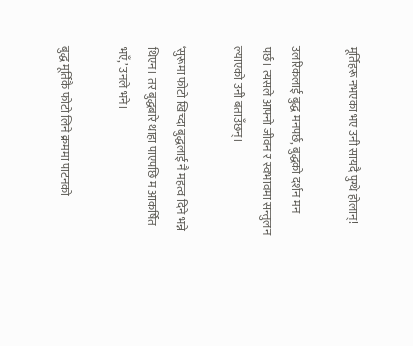मूर्तिहरू नभएका भए उनी सायदै पुग्थे होलान्!

उलरिकलाई बुद्ध मनपर्छ, बुद्धको दर्शन मन पर्छ। त्यसले आफ्नो जीवन र स्वभावमा सन्तुलन ल्याएको उनी बताउँछन्।

‘सुरूमा फोटो खिच्दा बुद्धलाई नै महत्व दिने भन्ने थिएन। तर बुद्धबारे थाहा पाएपछि म आकर्षित भएँ,’ उनले भने।

बुद्ध मूर्तिकै फोटो लिने क्रममा पाटनको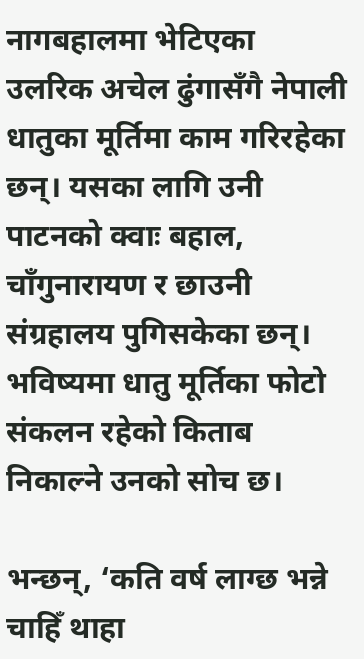नागबहालमा भेटिएका उलरिक अचेल ढुंगासँगै नेपाली धातुका मूर्तिमा काम गरिरहेका छन्। यसका लागि उनी पाटनको क्वाः बहाल, चाँगुनारायण र छाउनी संग्रहालय पुगिसकेका छन्। भविष्यमा धातु मूर्तिका फोटो संकलन रहेको किताब निकाल्ने उनको सोच छ।

भन्छन्, ‘कति वर्ष लाग्छ भन्ने चाहिँ थाहा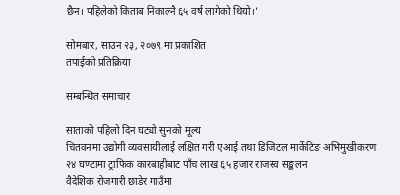छैन। पहिलेको किताब निकाल्नै ६५ वर्ष लागेको थियो।’

सोमबार, साउन २३, २०७९ मा प्रकाशित
तपाईको प्रतिक्रिया

सम्बन्धित समाचार

साताको पहिलो दिन घट्यो सुनको मूल्य
चितवनमा उद्योगी व्यवसायीलाई लक्षित गरी एआई तथा डिजिटल मार्केटिङ अभिमुखीकरण
२४ घण्टामा ट्राफिक कारबाहीबाट पाँच लाख ६५ हजार राजस्व सङ्कलन
वैदेशिक रोजगारी छाडेर गाउँमा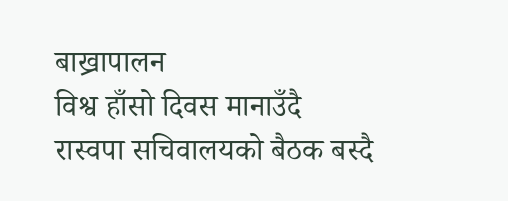बाख्रापालन
विश्व हाँसो दिवस मानाउँदै
रास्वपा सचिवालयको बैठक बस्दै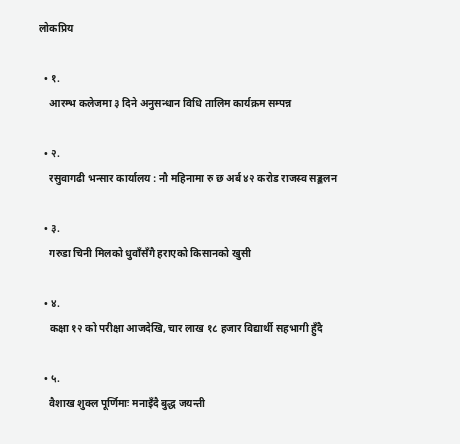लोकप्रिय

  • १.
    आरम्भ कलेजमा ३ दिने अनुसन्धान विधि तालिम कार्यक्रम सम्पन्न

  • २.
    रसुवागढी भन्सार कार्यालय : नौ महिनामा रु छ अर्ब ४२ करोड राजस्व सङ्कलन

  • ३.
    गरुडा चिनी मिलको धुवाँसँगै हराएको किसानको खुसी

  • ४.
    कक्षा १२ को परीक्षा आजदेखि, चार लाख १८ हजार विद्यार्थी सहभागी हुँदै

  • ५.
    वैशाख शुक्ल पूर्णिमाः मनाइँदै बुद्ध जयन्ती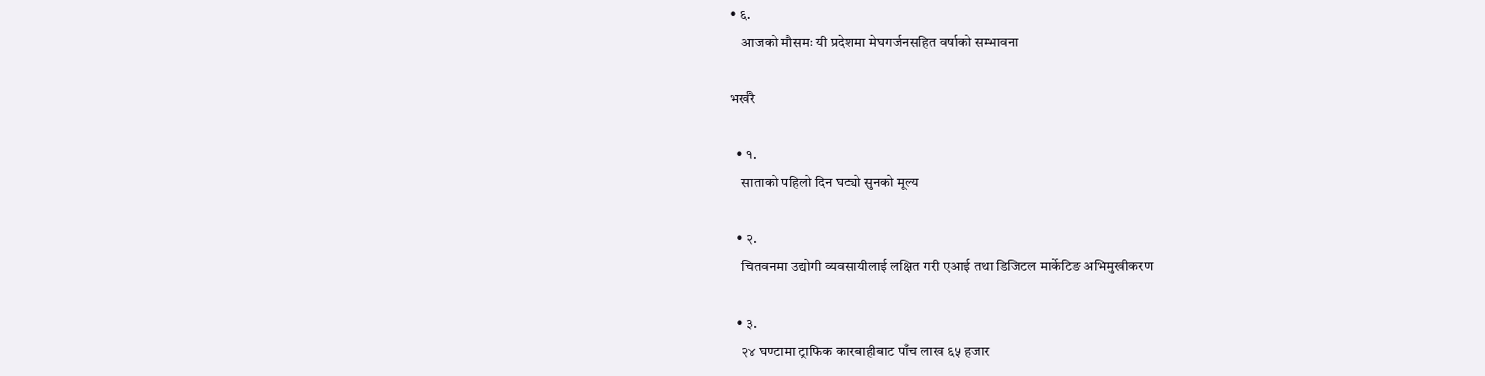• ६.
    आजको मौसमः यी प्रदेशमा मेघगर्जनसहित वर्षाको सम्भावना

भर्खरै

  • १.
    साताको पहिलो दिन घट्यो सुनको मूल्य

  • २.
    चितवनमा उद्योगी व्यवसायीलाई लक्षित गरी एआई तथा डिजिटल मार्केटिङ अभिमुखीकरण

  • ३.
    २४ घण्टामा ट्राफिक कारबाहीबाट पाँच लाख ६५ हजार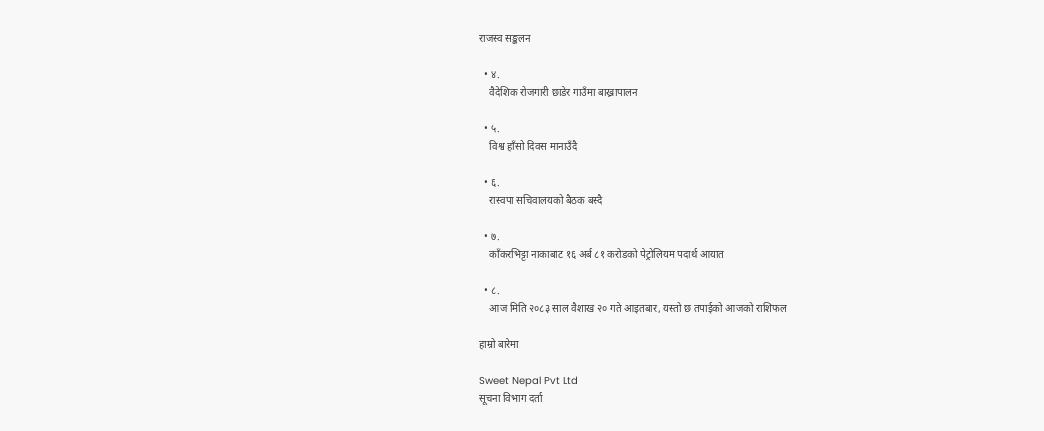राजस्व सङ्कलन

  • ४.
    वैदेशिक रोजगारी छाडेर गाउँमा बाख्रापालन

  • ५.
    विश्व हाँसो दिवस मानाउँदै

  • ६.
    रास्वपा सचिवालयको बैठक बस्दै

  • ७.
    काँकरभिट्टा नाकाबाट १६ अर्ब ८१ करोडको पेट्रोलियम पदार्थ आयात

  • ८.
    आज मिति २०८३ साल वैशाख २० गते आइतबार, यस्तो छ तपाईको आजको राशिफल

हाम्रो बारेमा

Sweet Nepal Pvt Ltd
सूचना विभाग दर्ता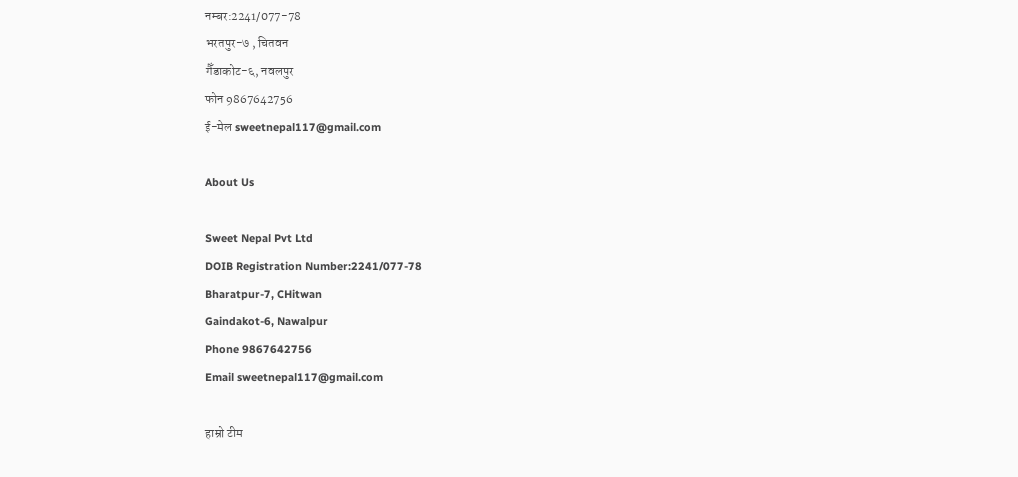नम्बर:2241/077-78
भरतपुर-७ , चितवन
गैँडाकोट-६, नवलपुर
फोन 9867642756
ई-मेल sweetnepal117@gmail.com

About Us

Sweet Nepal Pvt Ltd
DOIB Registration Number:2241/077-78
Bharatpur-7, CHitwan
Gaindakot-6, Nawalpur
Phone 9867642756
Email sweetnepal117@gmail.com

हाम्रो टीम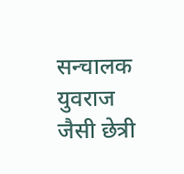सन्चालक
युवराज जैसी छेत्री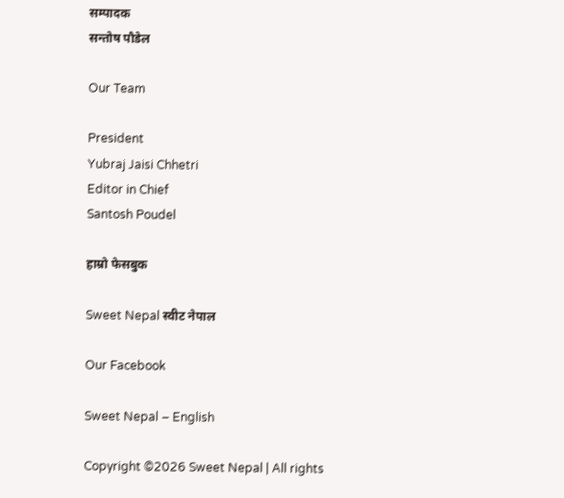सम्पादक
सन्तोष पौडेल

Our Team

President
Yubraj Jaisi Chhetri
Editor in Chief
Santosh Poudel

हाम्रो फेसबुक

Sweet Nepal स्वीट नेपाल

Our Facebook

Sweet Nepal – English

Copyright ©2026 Sweet Nepal | All rights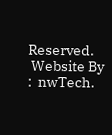Reserved.
 Website By :  nwTech.